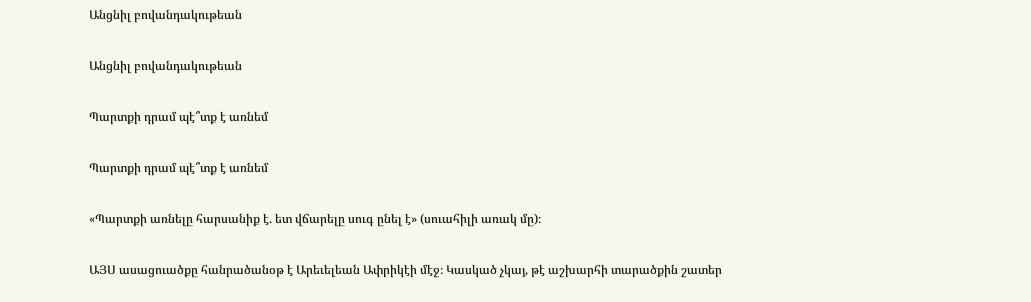Անցնիլ բովանդակութեան

Անցնիլ բովանդակութեան

Պարտքի դրամ պէ՞տք է առնեմ

Պարտքի դրամ պէ՞տք է առնեմ

«Պարտքի առնելը հարսանիք է. ետ վճարելը սուգ ընել է» (սուահիլի առակ մը)։

ԱՅՍ ասացուածքը հանրածանօթ է Արեւելեան Ափրիկէի մէջ։ Կասկած չկայ, թէ աշխարհի տարածքին շատեր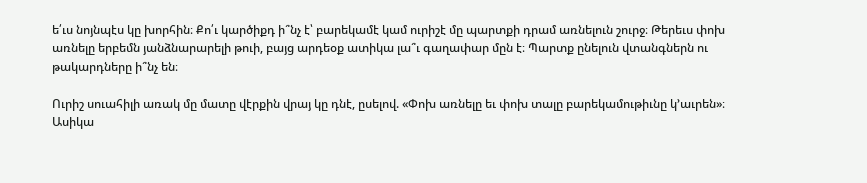ե՛ւս նոյնպէս կը խորհին։ Քո՛ւ կարծիքդ ի՞նչ է՝ բարեկամէ կամ ուրիշէ մը պարտքի դրամ առնելուն շուրջ։ Թերեւս փոխ առնելը երբեմն յանձնարարելի թուի, բայց արդեօք ատիկա լա՞ւ գաղափար մըն է։ Պարտք ընելուն վտանգներն ու թակարդները ի՞նչ են։

Ուրիշ սուահիլի առակ մը մատը վէրքին վրայ կը դնէ, ըսելով. «Փոխ առնելը եւ փոխ տալը բարեկամութիւնը կ’աւրեն»։ Ասիկա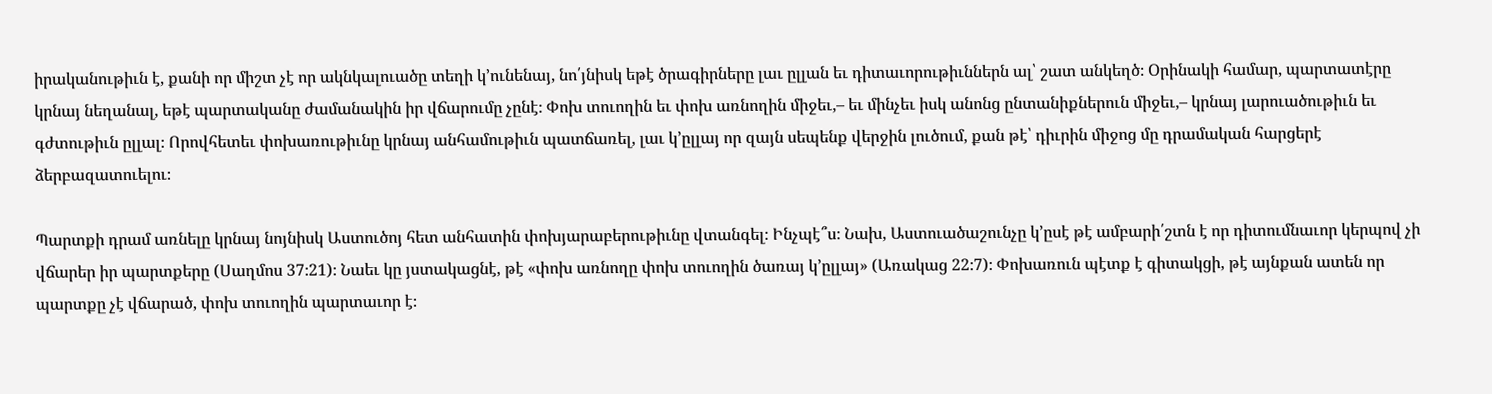իրականութիւն է, քանի որ միշտ չէ որ ակնկալուածը տեղի կ’ունենայ, նո՛յնիսկ եթէ ծրագիրները լաւ ըլլան եւ դիտաւորութիւններն ալ՝ շատ անկեղծ։ Օրինակի համար, պարտատէրը կրնայ նեղանալ, եթէ պարտականը ժամանակին իր վճարումը չընէ։ Փոխ տուողին եւ փոխ առնողին միջեւ,– եւ մինչեւ իսկ անոնց ընտանիքներուն միջեւ,– կրնայ լարուածութիւն եւ գժտութիւն ըլլալ։ Որովհետեւ փոխառութիւնը կրնայ անհամութիւն պատճառել, լաւ կ’ըլլայ որ զայն սեպենք վերջին լուծում, քան թէ՝ դիւրին միջոց մը դրամական հարցերէ ձերբազատուելու։

Պարտքի դրամ առնելը կրնայ նոյնիսկ Աստուծոյ հետ անհատին փոխյարաբերութիւնը վտանգել։ Ինչպէ՞ս։ Նախ, Աստուածաշունչը կ’ըսէ թէ ամբարի՛շտն է որ դիտումնաւոր կերպով չի վճարեր իր պարտքերը (Սաղմոս 37։21)։ Նաեւ կը յստակացնէ, թէ «փոխ առնողը փոխ տուողին ծառայ կ’ըլլայ» (Առակաց 22։7)։ Փոխառուն պէտք է գիտակցի, թէ այնքան ատեն որ պարտքը չէ վճարած, փոխ տուողին պարտաւոր է։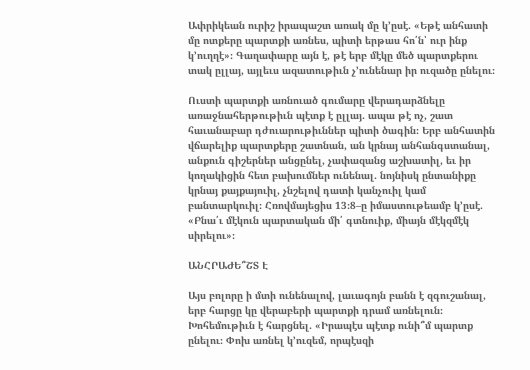Ափրիկեան ուրիշ իրապաշտ առակ մը կ’ըսէ. «Եթէ անհատի մը ոտքերը պարտքի առնես, պիտի երթաս հո՛ն՝ ուր ինք կ’ուղղէ»։ Գաղափարը այն է, թէ երբ մէկը մեծ պարտքերու տակ ըլլայ, այլեւս ազատութիւն չ’ունենար իր ուզածը ընելու։

Ուստի պարտքի առնուած գումարը վերադարձնելը առաջնահերթութիւն պէտք է ըլլայ. ապա թէ ոչ, շատ հաւանաբար դժուարութիւններ պիտի ծագին։ Երբ անհատին վճարելիք պարտքերը շատնան, ան կրնայ անհանգստանալ, անքուն գիշերներ անցընել, չափազանց աշխատիլ, եւ իր կողակիցին հետ բախումներ ունենալ. նոյնիսկ ընտանիքը կրնայ քայքայուիլ, չնշելով դատի կանչուիլ կամ բանտարկուիլ։ Հռովմայեցիս 13։8–ը իմաստութեամբ կ’ըսէ. «Բնա՛ւ մէկուն պարտական մի՛ գտնուիք, միայն մէկզմէկ սիրելու»։

ԱՆՀՐԱԺԵ՞ՇՏ Է

Այս բոլորը ի մտի ունենալով, լաւագոյն բանն է զգուշանալ, երբ հարցը կը վերաբերի պարտքի դրամ առնելուն։ Խոհեմութիւն է հարցնել. «Իրապէս պէտք ունի՞մ պարտք ընելու։ Փոխ առնել կ’ուզեմ, որպէսզի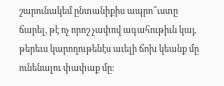շարունակեմ ընտանիքիս ապրո՞ւստը ճարել, թէ ոչ որոշ չափով ագահութիւն կայ, թերեւս կարողութենէս աւելի ճոխ կեանք մը ունենալու փափաք մը։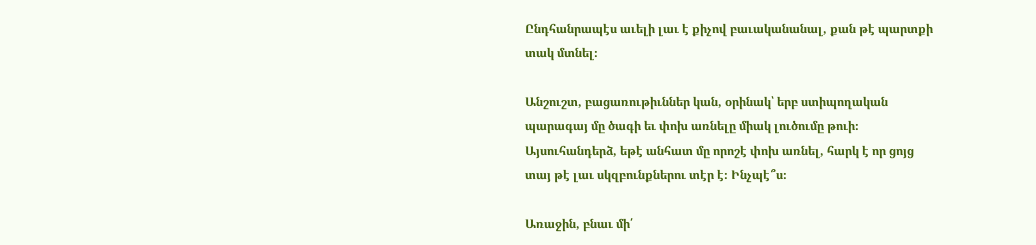Ընդհանրապէս աւելի լաւ է քիչով բաւականանալ, քան թէ պարտքի տակ մտնել։

Անշուշտ, բացառութիւններ կան, օրինակ՝ երբ ստիպողական պարագայ մը ծագի եւ փոխ առնելը միակ լուծումը թուի։ Այսուհանդերձ, եթէ անհատ մը որոշէ փոխ առնել, հարկ է որ ցոյց տայ թէ լաւ սկզբունքներու տէր է։ Ինչպէ՞ս։

Առաջին, բնաւ մի՛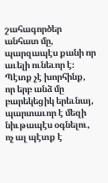շահագործեր անհատ մը, պարզապէս քանի որ աւելի ունեւոր է։ Պէտք չէ խորհինք, որ երբ անձ մը բարեկեցիկ երեւնայ, պարտաւոր է մեզի նիւթապէս օգնելու, ոչ ալ պէտք է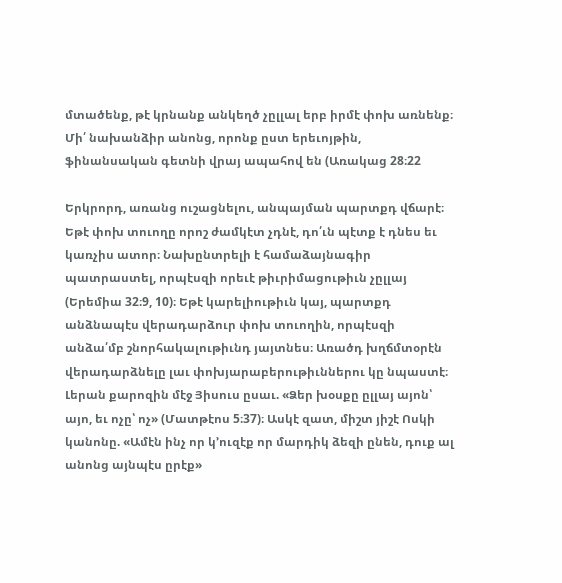մտածենք, թէ կրնանք անկեղծ չըլլալ երբ իրմէ փոխ առնենք։ Մի՛ նախանձիր անոնց, որոնք ըստ երեւոյթին, ֆինանսական գետնի վրայ ապահով են (Առակաց 28։22

Երկրորդ, առանց ուշացնելու, անպայման պարտքդ վճարէ։ Եթէ փոխ տուողը որոշ ժամկէտ չդնէ, դո՛ւն պէտք է դնես եւ կառչիս ատոր։ Նախընտրելի է համաձայնագիր պատրաստել, որպէսզի որեւէ թիւրիմացութիւն չըլլայ (Երեմիա 32։9, 10)։ Եթէ կարելիութիւն կայ, պարտքդ անձնապէս վերադարձուր փոխ տուողին, որպէսզի անձա՛մբ շնորհակալութիւնդ յայտնես։ Առածդ խղճմտօրէն վերադարձնելը լաւ փոխյարաբերութիւններու կը նպաստէ։ Լերան քարոզին մէջ Յիսուս ըսաւ. «Ձեր խօսքը ըլլայ այոն՝ այո, եւ ոչը՝ ոչ» (Մատթէոս 5։37)։ Ասկէ զատ, միշտ յիշէ Ոսկի կանոնը. «Ամէն ինչ որ կ’ուզէք որ մարդիկ ձեզի ընեն, դուք ալ անոնց այնպէս ըրէք»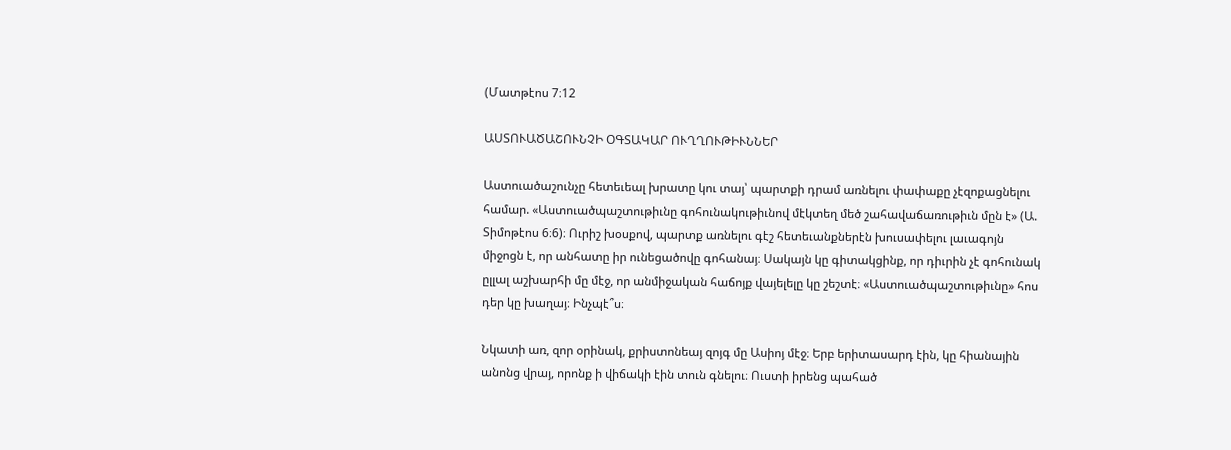(Մատթէոս 7։12

ԱՍՏՈՒԱԾԱՇՈՒՆՉԻ ՕԳՏԱԿԱՐ ՈՒՂՂՈՒԹԻՒՆՆԵՐ

Աստուածաշունչը հետեւեալ խրատը կու տայ՝ պարտքի դրամ առնելու փափաքը չէզոքացնելու համար. «Աստուածպաշտութիւնը գոհունակութիւնով մէկտեղ մեծ շահավաճառութիւն մըն է» (Ա. Տիմոթէոս 6։6)։ Ուրիշ խօսքով, պարտք առնելու գէշ հետեւանքներէն խուսափելու լաւագոյն միջոցն է, որ անհատը իր ունեցածովը գոհանայ։ Սակայն կը գիտակցինք, որ դիւրին չէ գոհունակ ըլլալ աշխարհի մը մէջ, որ անմիջական հաճոյք վայելելը կը շեշտէ։ «Աստուածպաշտութիւնը» հոս դեր կը խաղայ։ Ինչպէ՞ս։

Նկատի առ, զոր օրինակ, քրիստոնեայ զոյգ մը Ասիոյ մէջ։ Երբ երիտասարդ էին, կը հիանային անոնց վրայ, որոնք ի վիճակի էին տուն գնելու։ Ուստի իրենց պահած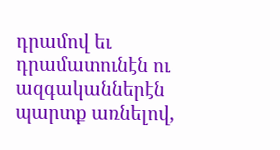դրամով եւ դրամատունէն ու ազգականներէն պարտք առնելով,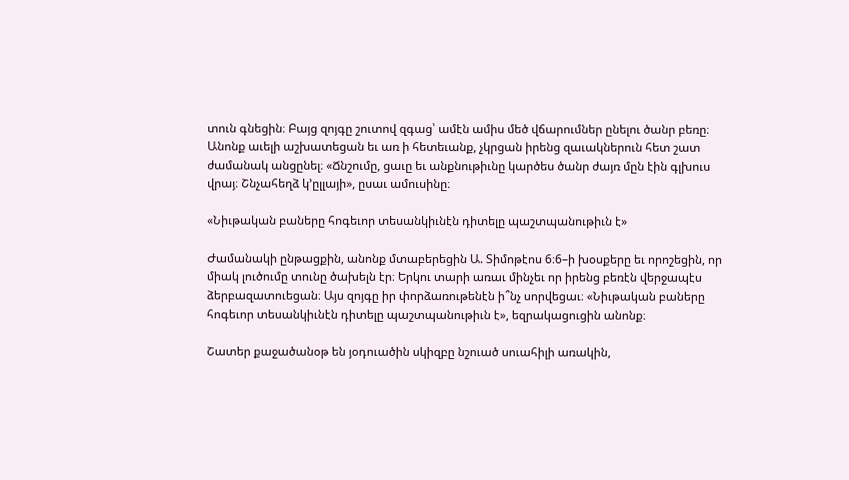տուն գնեցին։ Բայց զոյգը շուտով զգաց՝ ամէն ամիս մեծ վճարումներ ընելու ծանր բեռը։ Անոնք աւելի աշխատեցան եւ առ ի հետեւանք, չկրցան իրենց զաւակներուն հետ շատ ժամանակ անցընել։ «Ճնշումը, ցաւը եւ անքնութիւնը կարծես ծանր ժայռ մըն էին գլխուս վրայ։ Շնչահեղձ կ’ըլլայի», ըսաւ ամուսինը։

«Նիւթական բաները հոգեւոր տեսանկիւնէն դիտելը պաշտպանութիւն է»

Ժամանակի ընթացքին, անոնք մտաբերեցին Ա. Տիմոթէոս 6։6–ի խօսքերը եւ որոշեցին, որ միակ լուծումը տունը ծախելն էր։ Երկու տարի առաւ մինչեւ որ իրենց բեռէն վերջապէս ձերբազատուեցան։ Այս զոյգը իր փորձառութենէն ի՞նչ սորվեցաւ։ «Նիւթական բաները հոգեւոր տեսանկիւնէն դիտելը պաշտպանութիւն է», եզրակացուցին անոնք։

Շատեր քաջածանօթ են յօդուածին սկիզբը նշուած սուահիլի առակին,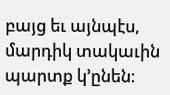բայց եւ այնպէս, մարդիկ տակաւին պարտք կ’ընեն։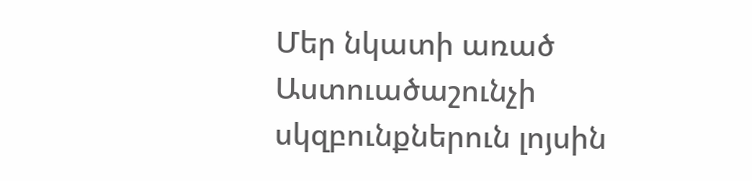Մեր նկատի առած Աստուածաշունչի սկզբունքներուն լոյսին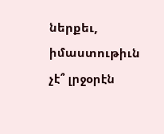ներքեւ, իմաստութիւն չէ՞ լրջօրէն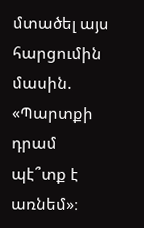մտածել այս հարցումին մասին. «Պարտքի դրամ պէ՞տք է առնեմ»։